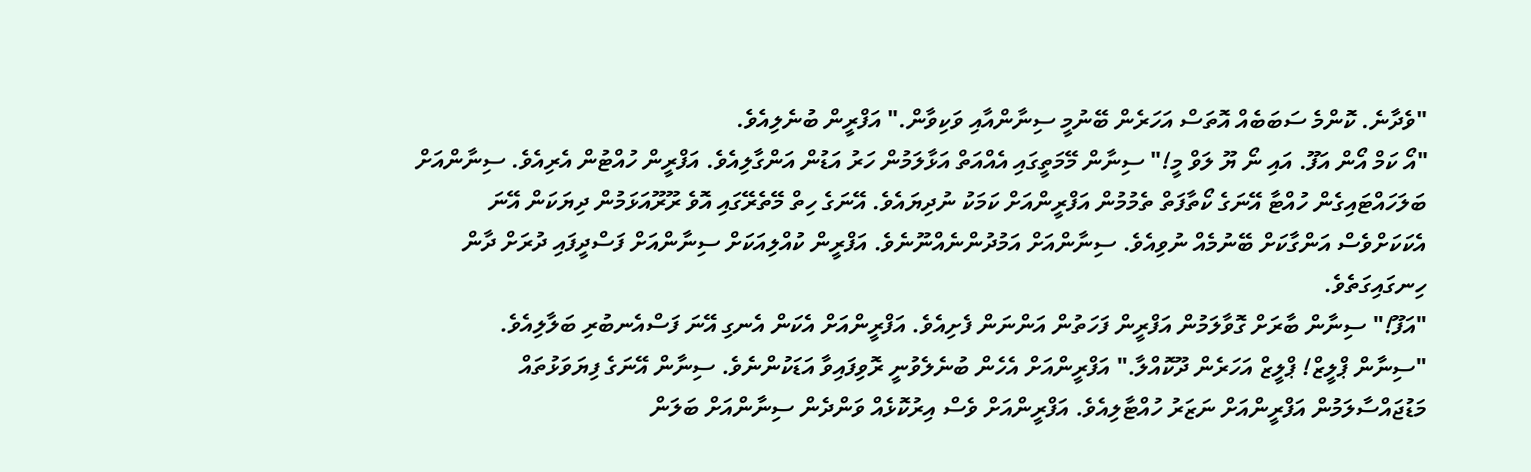"ވެދާނެ. ކޮންމެ ސަބަބެއް އޮތަސް އަހަރެން ބޭނުމީ ސިނާންއާއި ވަކިވާން." އަފްރީން ބުނެލިއެވެ.
"އޯ ކަމް އޯން އަފޫ. އައި ނޯ ޔޫ ލަވް މީ!" ސިނާން މޭމަތީގައި އެއްއަތް އަޅާލަމުން ހަރު އަޑުން އަންގާލިއެވެ. އަފްރީން ހުއްޓުން އެރިއެވެ. ސިނާންއަށް ބަލަހައްޓައިގެން ހުއްޓާ އޭނަގެ ކޯތާފަތް ތެމުމުން އަފްރީންއަށް ކަމަކު ނުދިޔައެވެ. އޭނަގެ ހިތް މޭތެރޭގައި އޮވެ ރޫރޫއަޅަމުން ދިޔަކަން އޭނަ އެކަކަށްވެސް އަންގާކަށް ބޭނުމެއް ނުވިއެވެ. ސިނާންއަށް އަމުދުންނެއްނޫނެވެ. އަފްރީން ކުއްލިއަކަށް ސިނާންއަށް ފަސްދީފައި ދުރަށް ދާން ހިނގައިގަތެވެ.
"އަފޫ!" ސިނާން ބާރަށް ގޮވާލަމުން އަފްރީން ފަހަތުން އަންނަން ފެށިއެވެ. އަފްރީންއަށް އެކަން އެނގި އޭނަ ފަސްއެނބުރި ބަލާލިއެވެ.
"ސިނާން ޕްލީޒް! ޕްލީޒް އަހަރެން ދޫކޮއްލާ." އަފްރީންއަށް އެހެން ބުނެލެވުނީ ރޮވިފައިވާ އަޑަކުންނެވެ. ސިނާން އޭނަގެ ފިޔަވަޅުތައް މަޑުޖައްސާލަމުން އަފްރީންއަށް ނަޒަރު ހުއްޓާލިއެވެ. އަފްރީންއަށް ވެސް އިރުކޮޅެއް ވަންދެން ސިނާންއަށް ބަލަން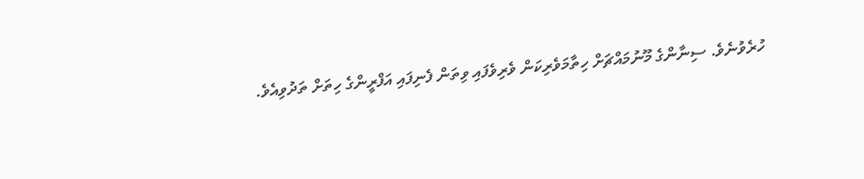ހުރެވުނެވެ. ސިނާންގެ މޫނުމައްޗަށް ހިތާމަވެރިކަން ވެރިވެފައި ވިތަން ފެނިފައި އަފްރީންގެ ހިތަށް ތަދުވިއެވެ.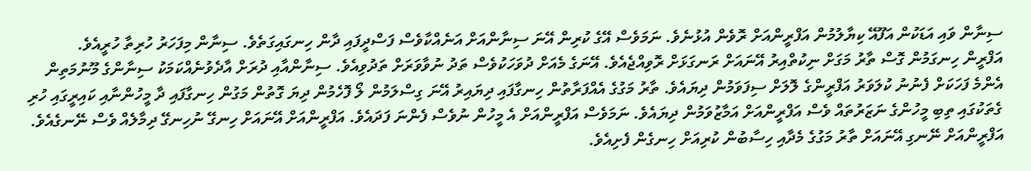ސިނާން ވައި އަޑަކުން އަފޫއޭ ކިޔާލުމުން އަފްރީންއަށް ރޮވެން އުޅުނެވެ. ނަމަވެސް އޭގެ ކުރިން އޭނަ ސިނާންއަށް އަނެއްކާވެސް ފަސްދީފައި ދާން ހިނގައިގަތެވެ. ސިނާން މިފަހަރު ހުރިތާ ހުރީއެވެ.
އަފްރީން ހިނގަމުން ގޮސް ތާރު މަގަށް ނިކުތްއިރު އޭނައަށް ރަނގަޅަށް ރޮވިއްޖެއެވެ. އޭނަގެ މެއަށް ދުވަހަކުވެސް ތަދު ނުވާވަރަށް ތަދުވިއެވެ. ސިނާންއާއި ދުރަށް އާދެވުނެއްކަމަކު ސިނާންގެ މޫނުމަތިން އެންމެ ފަހަކަށް ފެނުނު ކުލަވަރު އަފްރީންގެ ލޮލަށް ސިފަވަމުން ދިޔައެވެ. ތާރު މަގުގެ އެއްފަރާތުން ހިނގާފައި ދިޔައިރު އޭނަ ގިސްލަމުން ލޯ ފޮހެމުން ދިޔަ ގޮތުން މަގުން ހިނގާފައި ދާ މީހުންނާއި ކައިރީގައި ހުރި ގެތަކުގައި ތިބި މީހުންގެ ނަޒަރުތައް ވެސް އަފްރީންއަށް އަމާޒުވަމުން ދިޔައެވެ. ނަމަވެސް އަފްރީންއަށް އެ މީހުން ނުވެސް ފެންނަ ފަދައެވެ. އަފްރީންއަށް އޭނައަށް ހިނގޭ ނުހިނގޭ ދިމާލެއް ވެސް ނޭނގެއެވެ. އަފްރީންއަށް ނޭނގި އޭނައަށް ތާރު މަގުގެ މެދާއި ހިސާބުން ކުރިއަށް ހިނގެން ފެށިއެވެ.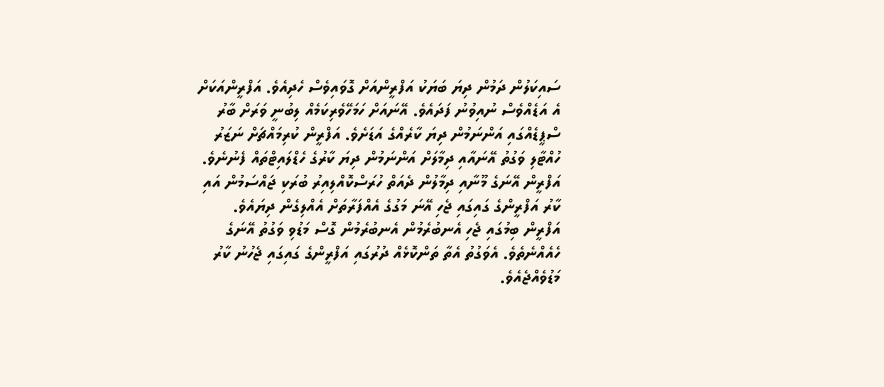ސައިކަލުން ދަމުން ދިޔަ ބަޔަކު އަފްރީންއަށް ގޮވައިވެސް ހެދިއެވެ. އަފްރީންއަކަށް އެ އަޑެއްވެސް ނުއިވުނު ފަދައެވެ. އޭނައަށް ހަމަހޭވެރިކަމެއް ލިބުނީ ވަރަށް ބާރު ސްޕީޑެއްގައި އަންނަމުން ދިޔަ ކާރެއްގެ އަޑަށެވެ. އަފްރީން ކުރިމައްޗަށް ނަޒަރު ހުއްޓާލި ވަގުތު އޭނައާއި ދިމާލަށް އަންނަމުން ދިޔަ ކާރުގެ ހެޑްލައިޓްތައް ފެނުނެވެ. އަފްރީން އޭނަގެ މޫނާއި ދިމާލުން ދެއަތް ހުރަސްކޮއްލިއިރު ބުރަކި ޖައްސަމުން އައި ކާރު އަފްރީންގެ ގައިގައި ޖެހި އޭނަ މަގުގެ އެއްފަރާތަށް އެއްލިގެން ދިޔައެވެ. އަފްރީން ބިމުގައި ޖެހި އެނބުރެމުން އެނބުރެމުން ގޮސް މަޑުވި ވަގުތު އޭނަގެ ހެއެއްނެތެވެ. އެވަގުތު އެތާ ތަންކޮޅެއް ދުރުގައި އަފްރީންގެ ގައިގައި ޖެހުނު ކާރު މަޑުވެއްޖެއެވެ.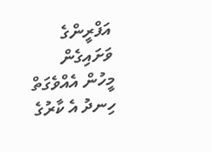އަފްރީންގެ ވަށައިގެން މީހުން އެއްވެގަތް ހިނދު އެ ކާރުގެ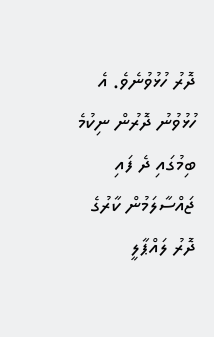ދޮރު ހުޅުވުނެވެ. އެ ހުޅުވުނު ދޮރުން ނިކުމެ ބިމުގައި ދެ ފައި ޖައްސާލަމުން ކާރުގެ ދޮރު ލައްޕާލީ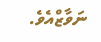ނަވާޒްއެވެ.